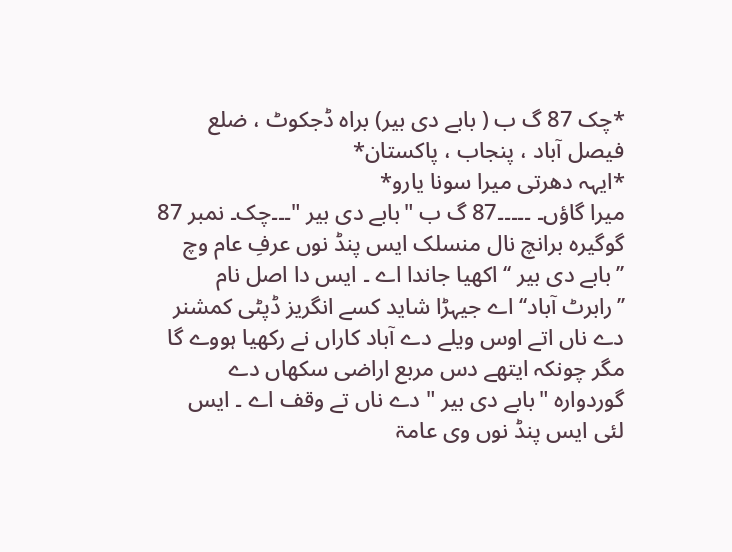*چک 87 گ ب ( بابے دی بیر) براہ ڈجکوٹ ، ضلع فیصل آباد ، پنجاب ، پاکستان*
*ایہہ دھرتی میرا سونا یارو*
میرا گاؤں۔ ۔۔۔۔۔87 گ ب "بابے دی بیر "۔۔۔چک۔ نمبر 87 گوگیرہ برانچ نال منسلک ایس پنڈ نوں عرفِ عام وچ ’’بابے دی بیر ‘‘ اکھیا جاندا اے ۔ ایس دا اصل نام ’’رابرٹ آباد‘‘ اے جیہڑا شاید کسے انگریز ڈپٹی کمشنر دے ناں اتے اوس ویلے دے آباد کاراں نے رکھیا ہووے گا مگر چونکہ ایتھے دس مربع اراضی سکھاں دے گوردوارہ "بابے دی بیر " دے ناں تے وقف اے ۔ ایس لئی ایس پنڈ نوں وی عامۃ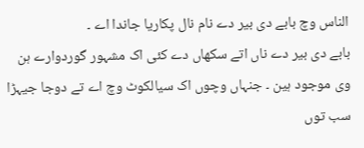الناس وچ بابے دی بیر دے نام نال پکاریا جاندا اے ۔
بابے دی بیر دے ناں اتے سکھاں دے کئی اک مشہور گوردوارے ہن وی موجود ہین ۔ جنہاں وچوں اک سیالکوٹ وچ اے تے دوجا جیہڑا سب توں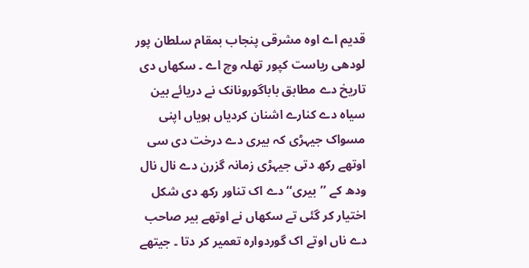قدیم اے اوہ مشرقی پنجاب بمقام سلطان پور لودھی ریاست کپور تھلہ وچ اے ۔ سکھاں دی تاریخ دے مطابق باباگورونانک نے دریائے بین سیاہ دے کنارے اشنان کردیاں ہویاں اپنی مسواک جیہڑی کہ بیری دے درخت دی سی اوتھے رکھ دتی جیہڑی زمانہ گزرن دے نال نال ودھ کے ’’بیری‘‘ دے اک تناور رکھ دی شکل اختیار کر گئی تے سکھاں نے اوتھے بیر صاحب دے ناں اوتے اک گوردوارہ تعمیر کر دتا ۔ جیتھے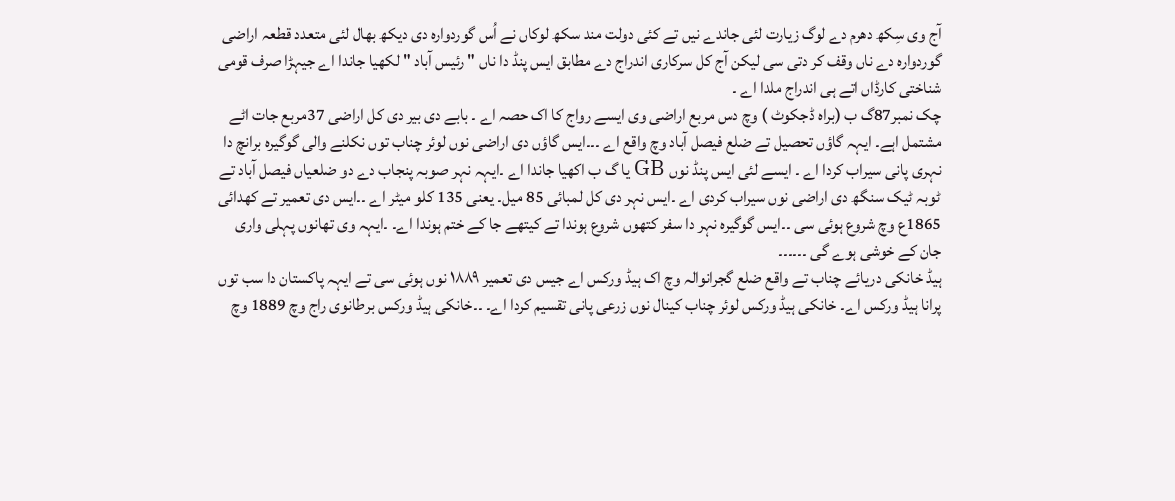آج وی سِکھ دھرم دے لوگ زیارت لئی جاندے نیں تے کئی دولت مند سکھ لوکاں نے اُس گوردوارہ دی دیکھ بھال لئی متعدد قطعہ اراضی گوردوارہ دے ناں وقف کر دتی سی لیکن آج کل سرکاری اندراج دے مطابق ایس پنڈ دا ناں " رئیس آباد " لکھیا جاندا اے جیہڑا صرف قومی شناختی کارڈاں اتے ہی اندراج ملدا اے ۔
چک نمبر87گ ب (براہ ڈجکوٹ ) وچ دس مربع اراضی وی ایسے رواج کا اک حصہ اے ۔ بابے دی بیر دی کل اراضی 37مربع جات اٹے مشتمل اہے۔ ایہہ گاؤں تحصیل تے ضلع فیصل آباد وچ واقع اے ۔۔۔ایس گاؤں دی اراضی نوں لوئر چناب توں نکلنے والی گوگیرہ برانچ دا نہری پانی سیراب کردا اے ۔ ایسے لئی ایس پنڈ نوں GB یا گ ب اکھیا جاندا اے ۔ایہہ نہر صوبہ پنجاب دے دو ضلعیاں فیصل آباد تے ٹوبہ ٹیک سنگھ دی اراضی نوں سیراب کردی اے ۔ایس نہر دی کل لمبائی 85 میل۔ یعنی 135 کلو میٹر اے ۔۔ایس دی تعمیر تے کھدائی 1865ع وچ شروع ہوئی سی ۔۔ایس گوگیرہ نہر دا سفر کتھوں شروع ہوندا تے کیتھے جا کے ختم ہوندا اے۔ ۔ایہہ وی تھانوں پہلی واری جان کے خوشی ہوے گی ۔۔۔۔۔۔
ہیڈ خانکی دریائے چناب تے واقع ضلع گجرانوالہ وچ اک ہیڈ ورکس اے جیس دی تعمیر ١٨٨٩ نوں ہوئی سی تے ایہہ پاکستان دا سب توں پرانا ہیڈ ورکس اے۔ خانکی ہیڈ ورکس لوئر چناب کینال نوں زرعی پانی تقسیم کردا اے۔ ۔۔خانکی ہیڈ ورکس برطانوی راج وچ 1889 وچ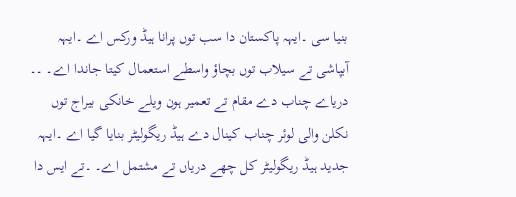بنیا سی ۔ایہہ پاکستان دا سب توں پرانا ہیڈ ورکس اے ۔ایہہ آبپاشی تے سیلاب توں بچاؤ واسطے استعمال کیتا جاندا اے۔ ۔۔
دریاے چناب دے مقام تے تعمیر ہون ویلے خانکی بیراج توں نکلن والی لوئر چناب کینال دے ہیڈ ریگولیٹر بنایا گیا اے ۔ایہہ جدید ہیڈ ریگولیٹر کل چھے دریاں تے مشتمل اے۔ ۔تے ایس دا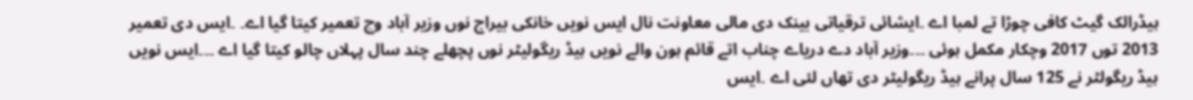ہیڈرالک گیٹ کافی چوڑا تے لمبا اے ۔ایشائی ترقیاتی بینک دی مالی معاونت نال ایس نویں خانکی بیراج نوں وزیر آباد وچ تعمیر کیتا گیا اے۔ ۔ایس دی تعمیر 2013 توں 2017 وچکار مکمل ہوئی ۔۔۔وزیر آباد دے دریاے چناب اتے قائم ہون والے نویں ہیڈ ریگولیٹر نوں پچھلے چند سال پہلاں چالو کیتا گیا اے ۔۔۔ایس نویں ہیڈ ریگولٹر نے 125 سال پرانے ہیڈ ریگولیٹر دی تھاں لئی اے ۔ایس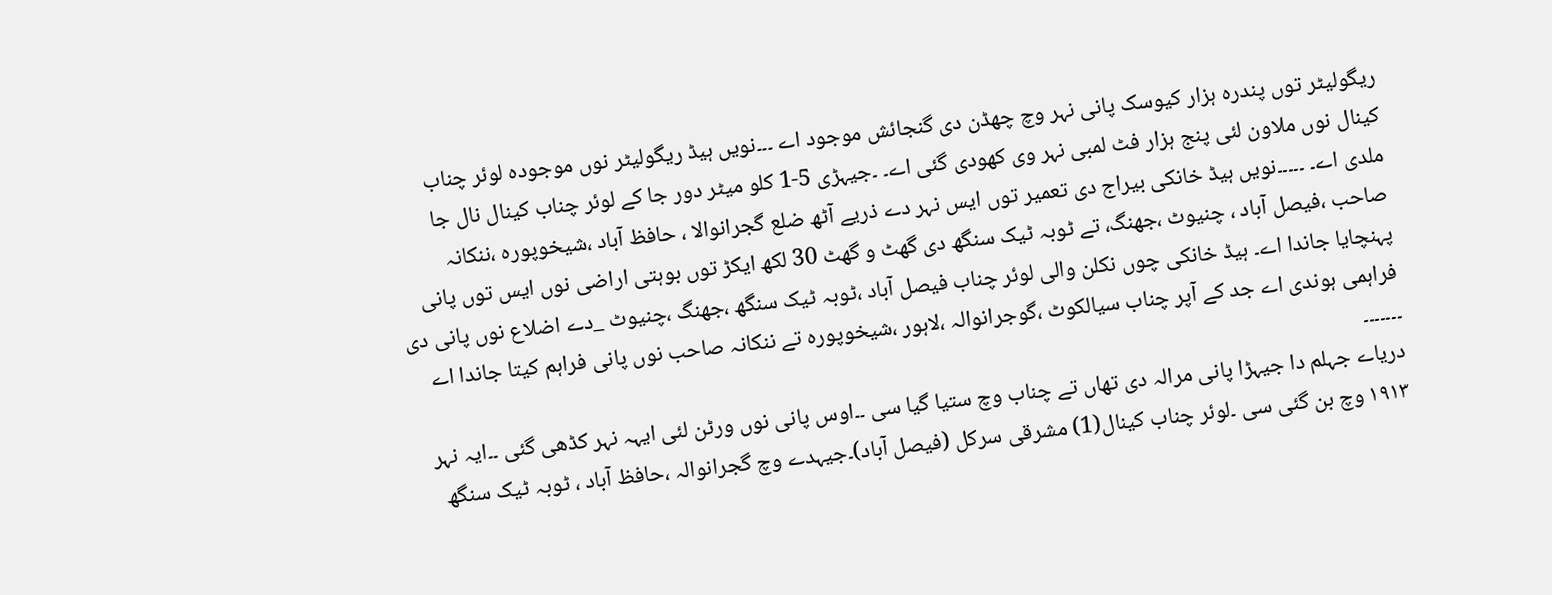ریگولیٹر توں پندرہ ہزار کیوسک پانی نہر وچ چھڈن دی گنجائش موجود اے ۔۔۔نویں ہیڈ ریگولیٹر نوں موجودہ لوئر چناب کینال نوں ملاون لئی پنج ہزار فٹ لمبی نہر وی کھودی گئی اے۔ ۔جیہڑی 5-1 کلو میٹر دور جا کے لوئر چناب کینال نال جا ملدی اے۔ ۔۔۔۔۔نویں ہیڈ خانکی بیراج دی تعمیر توں ایس نہر دے ذریے آٹھ ضلع گجرانوالا ، حافظ آباد ،شیخوپورہ ،ننکانہ صاحب ،فیصل آباد ، چنیوٹ ،جھنگ، تے ٹوبہ ٹیک سنگھ دی گھٹ و گھٹ 30 لکھ ایکڑ توں بوہتی اراضی نوں ایس توں پانی پہنچایا جاندا اے۔ ہیڈ خانکی چوں نکلن والی لوئر چناب فیصل آباد ،ٹوبہ ٹیک سنگھ ،جھنگ ،چنیوٹ _دے اضلاع نوں پانی دی فراہمی ہوندی اے جد کے آپر چناب سیالکوٹ ،گوجرانوالہ ،لاہور ،شیخوپورہ تے ننکانہ صاحب نوں پانی فراہم کیتا جاندا اے ۔۔۔۔۔۔۔
دریاے جہلم دا جیہڑا پانی مرالہ دی تھاں تے چناب وچ ستیا گیا سی ۔۔اوس پانی نوں ورٹن لئی ایہہ نہر کڈھی گئی ۔۔ایہ نہر ١٩١٣ وچ بن گئی سی ۔لوئر چناب کینال(1) مشرقی سرکل (فیصل آباد)۔جیہدے وچ گجرانوالہ ،حافظ آباد ، ٹوبہ ٹیک سنگھ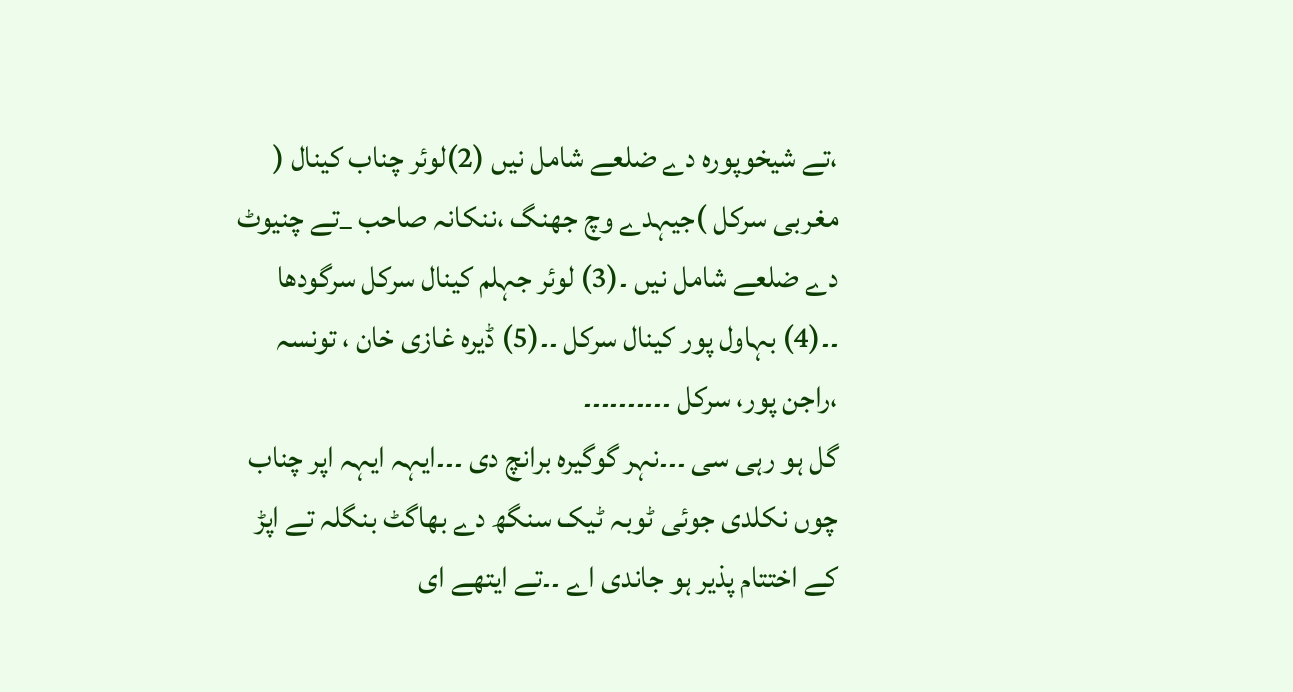،تے شیخوپورہ دے ضلعے شامل نیں (2)لوئر چناب کینال ( مغربی سرکل )جیہدے وچ جھنگ ،ننکانہ صاحب _تے چنیوٹ دے ضلعے شامل نیں ۔(3) لوئر جہلم کینال سرکل سرگودھا ۔۔(4) بہاول پور کینال سرکل ۔۔(5) ڈیرہ غازی خان ، تونسہ ،راجن پور، سرکل ۔۔۔۔۔۔۔۔۔۔
گل ہو رہی سی ۔۔۔نہر گوگیرہ برانچ دی ۔۔۔ایہہ ایہہ اپر چناب چوں نکلدی جوئی ٹوبہ ٹیک سنگھ دے بھاگٹ بنگلہ تے اپڑ کے اختتام پذیر ہو جاندی اے ۔۔تے ایتھے ای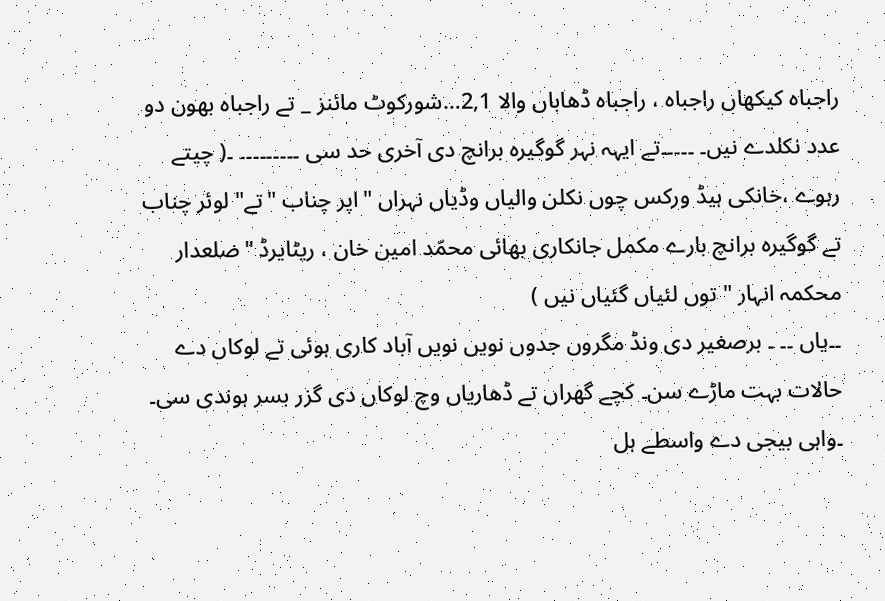راجباہ کیکھاں راجباہ ، راجباہ ڈھاباں والا 2,1…شورکوٹ مائنز _ تے راجباہ بھون دو عدد نکلدے نیں۔ ۔۔۔۔۔تے ایہہ نہر گوگیرہ برانچ دی آخری حد سی ۔۔۔۔۔۔۔۔۔ ۔( چیتے رہوے ،خانکی ہیڈ ورکس چوں نکلن والیاں وڈیاں نہراں "اپر چناب "تے" لوئر چناب تے گوگیرہ برانچ بارے مکمل جانکاری بھائی محمّد امین خان ، ریٹایرڈ "ضلعدار محکمہ انہار " توں لئیاں گئیاں نیں )
۔۔یاں ۔۔ ۔ برصغیر دی ونڈ مگروں جدوں نویں نویں آباد کاری ہوئی تے لوکاں دے حالات بہت ماڑے سن۔ کچے گھراں تے ڈھاریاں وچ لوکاں دی گزر بسر ہوندی سی۔ ۔واہی بیجی دے واسطے ہل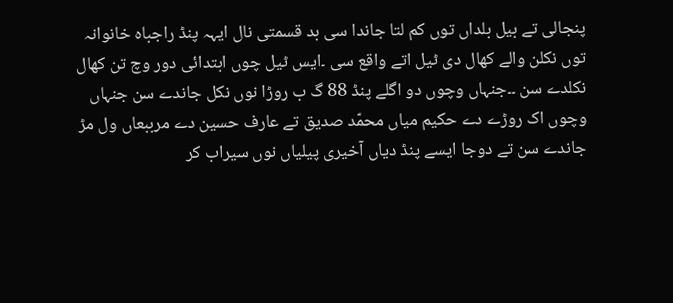پنجالی تے بیل بلداں توں کم لتا جاندا سی بد قسمتی نال ایہہ پنڈ راجباہ خانوانہ توں نکلن والے کھال دی ٹیل اتے واقع سی ۔ایس ٹیل چوں ابتدائی دور وچ تن کھال نکلدے سن ۔۔جنہاں وچوں دو اگلے پنڈ 88 گ ب روڑا نوں نکل جاندے سن جنہاں وچوں اک روڑے دے حکیم میاں محمّد صدیق تے عارف حسین دے مرببعاں ول مڑ جاندے سن تے دوجا ایسے پنڈ دیاں آخیری پیلیاں نوں سیراب کر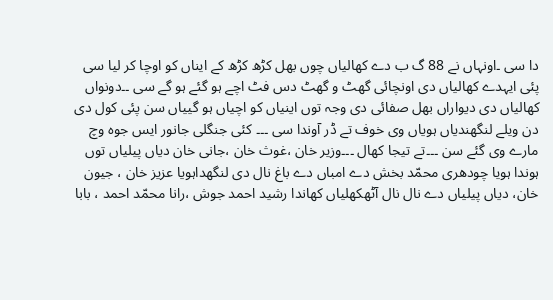دا سی ۔اونہاں نے 88 گ ب دے کھالیاں چوں بھل کڑھ کڑھ کے ایناں کو اوچا کر لیا سی پئی ایہدے کھالیاں دی اونچائی گھٹ و گھٹ دس فٹ اچے ہو گئے ہو گے سی ۔۔دونواں کھالیاں دی دیواراں بھل صفائی دی وجہ توں اینیاں کو اچیاں ہو گییاں سن پئی کول دی دن ویلے لنگھندیاں ہویاں وی خوف تے ڈر آوندا سی ۔۔۔ کئی جنگلی جانور ایس جوہ وچ مارے وی گئے سن ۔۔۔تے تیجا کھال ۔۔۔وزیر خان ،غوث خان ،جانی خان دیاں پیلیاں توں ہوندا ہویا چودھری محمّد بخش دے امباں دے باغ نال دی لنگھداہویا عزیز خان ، جیون خان، دیاں پیلیاں دے نال نال آٹھکھلیاں کھاندا رشید احمد جوش ،رانا محمّد احمد ، بابا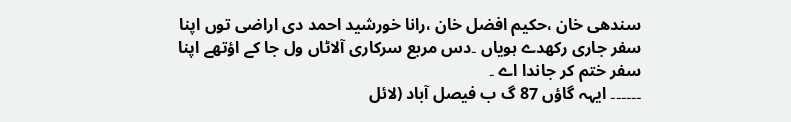سندھی خان ،حکیم افضل خان ،رانا خورشید احمد دی اراضی توں اپنا سفر جاری رکھدے ہویاں ۔دس مربع سرکاری آلاٹاں ول جا کے اؤتھے اپنا سفر ختم کر جاندا اے ۔
۔۔۔۔۔۔ ایہہ گاؤں 87 گ ب فیصل آباد (لائل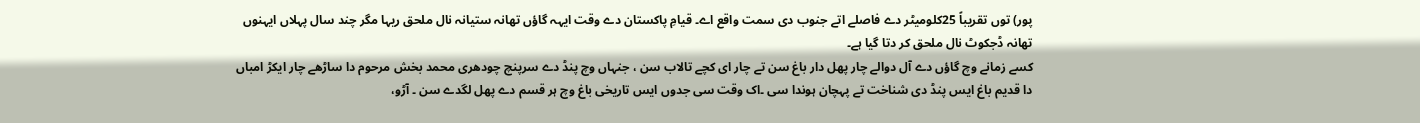پور) توں تقریباً 25کلومیٹر دے فاصلے اتے جنوب دی سمت واقع اے۔ قیامِ پاکستان دے وقت ایہہ گاؤں تھانہ ستیانہ نال ملحق ریہا مگر چند سال پہلاں ایہنوں تھانہ ڈجکوٹ نال ملحق کر دتا گیا ہے۔
کسے زمانے وچ گاؤں دے آل دوالے چار پھل دار باغ سن تے چار ای کچے تالاب سن ، جنہاں وچ پنڈ دے سرپنچ چودھری محمد بخش مرحوم دا ساڑھے چار ایکڑ امباں دا قدیم باغ ایس پنڈ دی شناخت تے پہچان ہوندا سی ۔اک وقت سی جدوں ایس تاریخی باغ وچ ہر قسم دے پھل لگدے سن ۔ آڑو،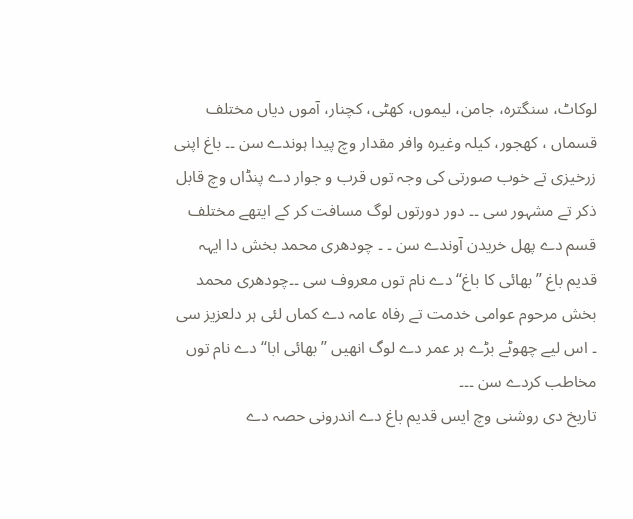لوکاٹ، سنگترہ، جامن، لیموں، کھٹی، کچنار، آموں دیاں مختلف قسماں ، کھجور، کیلہ وغیرہ وافر مقدار وچ پیدا ہوندے سن ۔۔ باغ اپنی زرخیزی تے خوب صورتی کی وجہ توں قرب و جوار دے پنڈاں وچ قابل ذکر تے مشہور سی ۔۔ دور دورتوں لوگ مسافت کر کے ایتھے مختلف قسم دے پھل خریدن آوندے سن ۔ ۔ چودھری محمد بخش دا ایہہ قدیم باغ ’’بھائی کا باغ‘‘ دے نام توں معروف سی ۔۔چودھری محمد بخش مرحوم عوامی خدمت تے رفاہ عامہ دے کماں لئی ہر دلعزیز سی ۔ اس لیے چھوٹے بڑے ہر عمر دے لوگ انھیں ’’بھائی ابا‘‘ دے نام توں مخاطب کردے سن ۔۔۔
تاریخ دی روشنی وچ ایس قدیم باغ دے اندرونی حصہ دے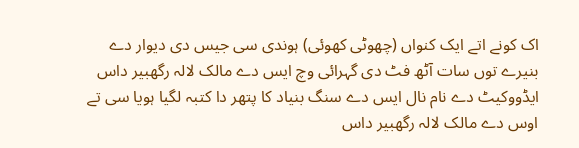اک کونے اتے ایک کنواں (چھوٹی کھوئی) ہوندی سی جیس دی دیوار دے بنیرے توں سات آٹھ فٹ دی گہرائی وچ ایس دے مالک لالہ رگھبیر داس ایڈووکیٹ دے نام نال ایس دے سنگ بنیاد کا پتھر دا کتبہ لگیا ہویا سی تے اوس دے مالک لالہ رگھبیر داس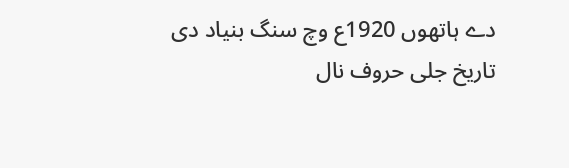دے ہاتھوں 1920ع وچ سنگ بنیاد دی تاریخ جلی حروف نال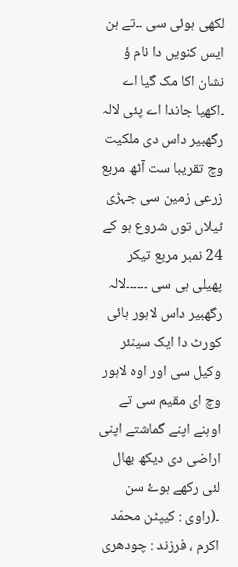لکھی ہوئی سی ۔۔تے ہن ایس کنویں دا نام ؤ نشان اکا مک گیا اے ۔اکھیا جاندا اے پئی لالہ رگھبیر داس دی ملکیت وچ تقریبا ست آٹھ مربع زرعی زمین سی جہڑی ٹیلاں توں شروع ہو کے 24 نمبر مربع تیکر پھیلی ہی سی ۔۔۔۔۔۔لالہ رگھبیر داس لاہور ہائی کورٹ دا ایک سینئر وکیل سی اور اوہ لاہور وچ ای مقیم سی تے اوہنے اپنے گماشتے اپنی اراضی دی دیکھ بھال لئی رکھے ہوۓ سن ۔(راوی : کیپٹن محمّد اکرم ، فرزند : چودھری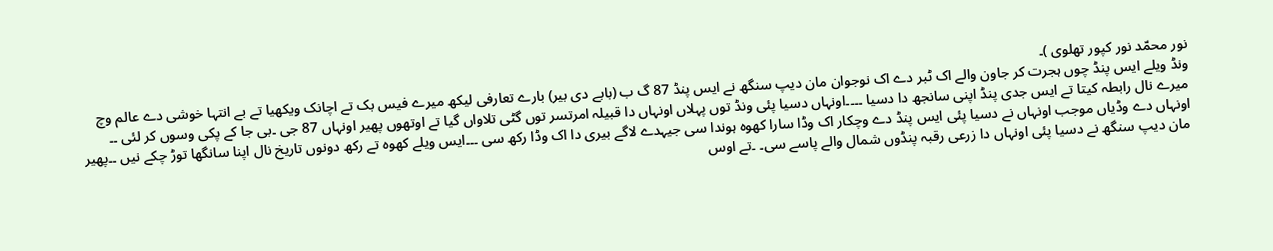نور محمّد نور کپور تھلوی )۔
ونڈ ویلے ایس پنڈ چوں ہجرت کر جاون والے اک ٹبر دے اک نوجوان مان دیپ سنگھ نے ایس پنڈ 87 گ ب (بابے دی بیر) بارے تعارفی لیکھ میرے فیس بک تے اچانک ویکھیا تے بے انتہا خوشی دے عالم وچ میرے نال رابطہ کیتا تے ایس جدی پنڈ اپنی سانجھ دا دسیا ۔۔۔۔اونہاں دسیا پئی ونڈ توں پہلاں اونہاں دا قبیلہ امرتسر توں گٹی تلاواں گیا تے اوتھوں پھیر اونہاں 87 جی ۔بی جا کے پکی وسوں کر لئی ۔۔ اونہاں دے وڈیاں موجب اونہاں نے دسیا پئی ایس پنڈ دے وچکار اک وڈا سارا کھوہ ہوندا سی جیہدے لاگے بیری دا اک وڈا رکھ سی ۔۔۔ایس ویلے کھوہ تے رکھ دونوں تاریخ نال اپنا سانگھا توڑ چکے نیں ۔۔پھیر مان دیپ سنگھ نے دسیا پئی اونہاں دا زرعی رقبہ پنڈوں شمال والے پاسے سی۔ ۔تے اوس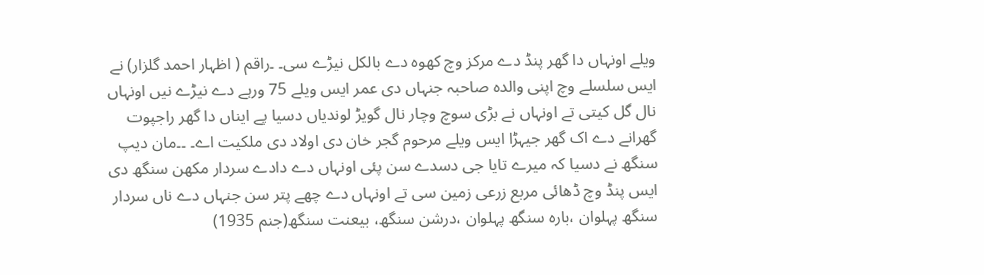ویلے اونہاں دا گھر پنڈ دے مرکز وچ کھوہ دے بالکل نیڑے سی۔ ۔راقم ( اظہار احمد گلزار) نے ایس سلسلے وچ اپنی والدہ صاحبہ جنہاں دی عمر ایس ویلے 75 ورہے دے نیڑے نیں اونہاں نال گل کیتی تے اونہاں نے بڑی سوچ وچار نال گویڑ لوندیاں دسیا پے ایناں دا گھر راجپوت گھرانے دے اک گھر جیہڑا ایس ویلے مرحوم گجر خان دی اولاد دی ملکیت اے۔ ۔۔مان دیپ سنگھ نے دسیا کہ میرے تایا جی دسدے سن پئی اونہاں دے دادے سردار مکھن سنگھ دی ایس پنڈ وچ ڈھائی مربع زرعی زمین سی تے اونہاں دے چھے پتر سن جنہاں دے ناں سردار سنگھ پہلوان ،بارہ سنگھ پہلوان ،درشن سنگھ، بیعنت سنگھ(جنم 1935)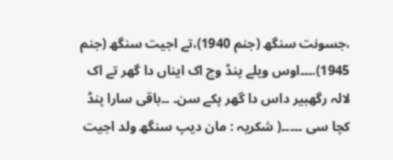،جسونت سنگھ (جنم 1940)،تے اجیت سنگھ (جنم 1945).۔۔۔اوس ویلے پنڈ وچ اک ایناں دا گھر تے اک لالہ رگھبیر داس دا گھر پکے سن۔ ۔۔باقی سارا پنڈ کچا سی ۔۔۔۔۔( شکریہ : مان دیپ سنگھ ولد اجیت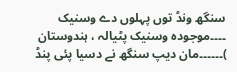سنگھ ونڈ توں پہلوں دے وسنیک ۔۔۔۔موجودہ وسنیک پٹیالہ ، ہندوستان )۔۔۔۔۔۔مان دیپ سنگھ نے دسیا پئی پنڈ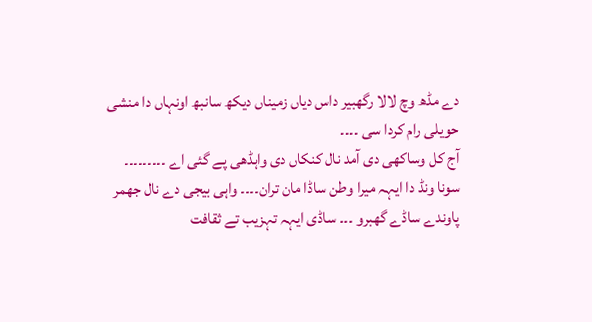دے مڈھ وچ لالا رگھبیر داس دیاں زمیناں دیکھ سانبھ اونہاں دا منشی حویلی رام کردا سی ۔۔۔۔
آج کل وساکھی دی آمد نال کنکاں دی واہڈھی پے گئی اے ۔۔۔۔۔۔۔۔۔ سونا ونڈ دا ایہہ میرا وطن ساڈا مان تران۔۔۔۔ واہی بیجی دے نال جھمر پاوندے ساڈے گھبرو ۔۔۔ ساڈی ایہہ تہزیب تے ثقافت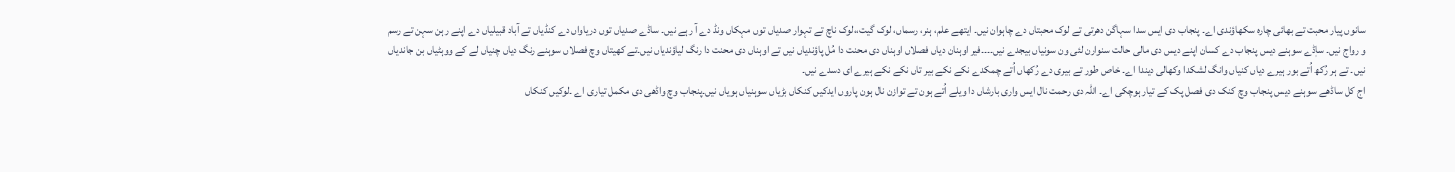سانوں پیار محبت تے بھائی چارہ سکھاؤندی اے۔ پنجاب دی ایس سدا سہاگن دھرتی تے لوک محبتاں دے چاہوان نیں۔ ایتھے علم، ہنر، رسماں، لوک گیت،،لوک ناچ تے تہوار صدیاں توں مہکاں ونڈ دے آ رہے نیں۔ ساڈے صدیاں توں دریاواں دے کنڈیاں تے آباد قبیلیاں دے اپنے رہن سہن تے رسم و رواج نیں۔ ساٖڈے سوہنے دیس پنجاب دے کسان اپنے دیس دی مالی حالت سنوارن لئی ون سونیاں بیجدے نیں۔۔۔۔فیر اوہنان دیاں فصلاں اوہناں دی محنت دا مُل پاؤندیاں نیں تے اوہناں دی محنت دا رنگ لیاؤندیاں نیں۔تے کھیتاں وچ فصلاں سوہنے رنگ دیاں چنیاں لے کے ووہٹیاں بن جاندیاں نیں۔ تے ہر رُکھ اُتے بور ہیرے دیاں کنیاں وانگ لشکدا وکھالی دیندا اے۔ خاص طور تے بیری دے رُکھاں اُتے چمکدے نکے نکے بیر تاں نکے نکے ہیرے ای دسدے نیں۔
اج کل ساڈھے سوہنے دیس پنجاب وچ کنک دی فصل پک کے تیار ہوچکی اے۔ اللہ دی رحمت نال ایس واری بارشاں دا ویلے اُتے ہون تے توازن نال ہون پاروں ایدکیں کنکاں بڑیاں سوہنیاں ہویاں نیں۔پنجاب وچ واڈھی دی مکمل تیاری اے ۔لوکیں کنکاں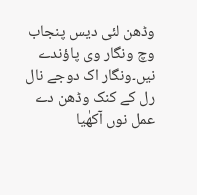وڈھن لئی دیس پنجاب وچ ونگار وی پاؤندے نیں۔ونگار اک دوجے نال رل کے کنک وڈھن دے عمل نوں آکھٰیا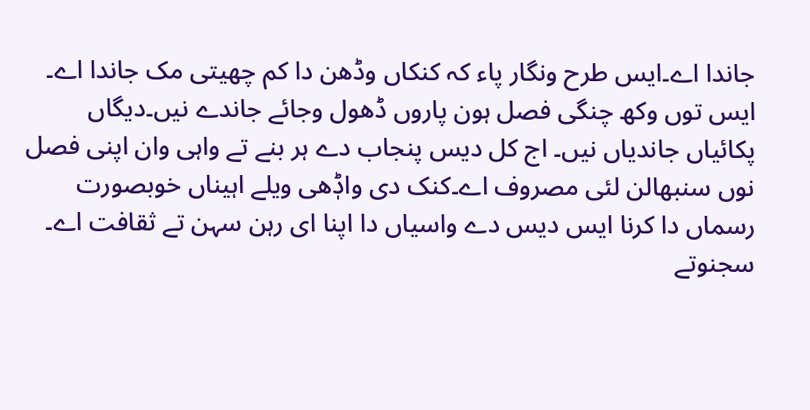جاندا اے۔ایس طرح ونگار پاء کہ کنکاں وڈھن دا کم چھیتی مک جاندا اے۔ ایس توں وکھ چنگی فصل ہون پاروں ڈھول وجائے جاندے نیں۔دیگاں پکائیاں جاندیاں نیں۔ اج کل دیس پنجاب دے ہر بنے تے واہی وان اپنی فصل نوں سنبھالن لئی مصروف اے۔کنک دی واڈٖھی ویلے اہیناں خوبصورت رسماں دا کرنا ایس دیس دے واسیاں دا اپنا ای رہن سہن تے ثقافت اے۔ سجنوتے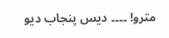مترو! ۔۔۔۔ دیس پنجاب دیو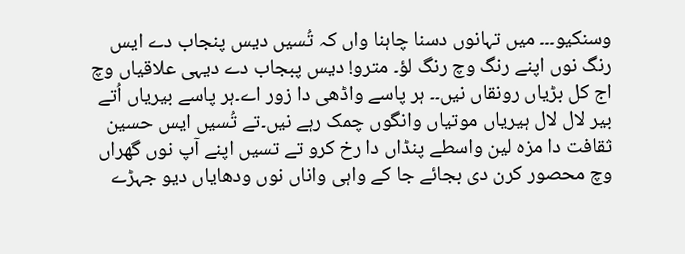وسنکیو۔۔۔ میں تہانوں دسنا چاہنا واں کہ تُسیں دیس پنجاب دے ایس رنگ نوں اپنے رنگ وچ رنگ لؤ۔ مترو! دیس پبجاب دے دیہی علاقیاں وچ اج کل بڑیاں رونقاں نیں۔۔ ہر پاسے واڈھی دا زور اے۔ہر پاسے بیریاں اُتے بیر لال لال ہیریاں موتیاں وانگوں چمک رہے نیں۔تے تُسیں ایس حسین ثقافت دا مزہ لین واسطے پنڈاں دا رخ کرو تے تسیں اپنے آپ نوں گھراں وچ محصور کرن دی بجائے جا کے واہی واناں نوں ودھایاں دیو جہڑے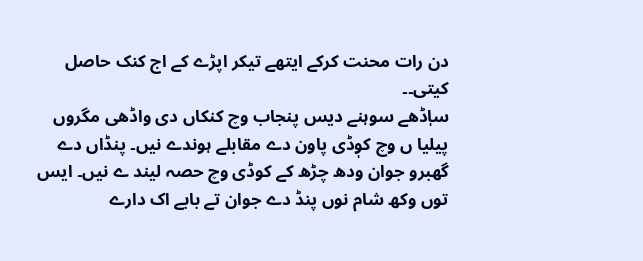دن رات محنت کرکے ایتھے تیکر اپڑے کے اج کنک حاصل کیتی۔۔
ساٖڈھے سوہنے دیس پنجاب وچ کنکاں دی واڈھی مگروں پیلیا ں وچ کوٖڈی پاون دے مقابلے ہوندے نیں۔ پنڈاں دے گھبرو جوان ودھ چڑھ کے کوڈی وچ حصہ لیند ے نیں۔ ایس توں وکھ شام نوں پنڈ دے جوان تے بابے اک دارے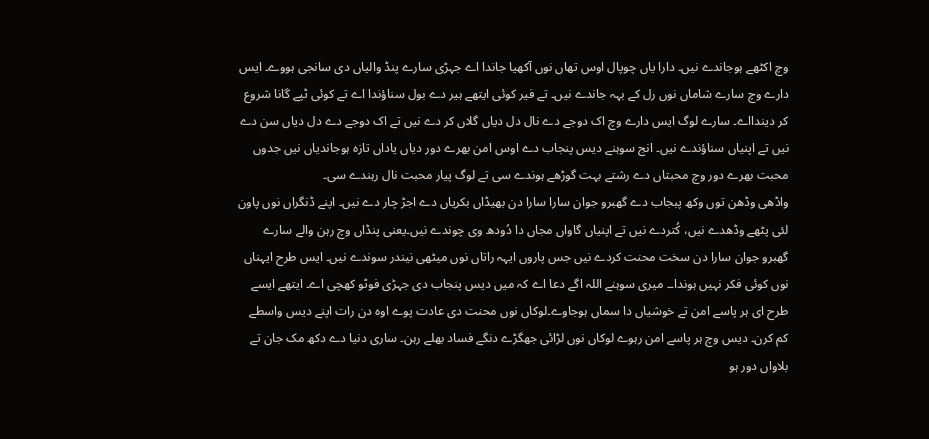وچ اکٹھے ہوجاندے نیں۔ دارا یاں چوپال اوس تھاں نوں آکھیا جاندا اے جہڑی سارے پنڈ والیاں دی سانجی ہووے۔ ایس دارے وچ سارے شاماں نوں رل کے بہہ جاندے نیں۔ تے فیر کوئی ایتھے ہیر دے بول سناؤندا اے تے کوئی ٹپے گانا شروع کر دیندااے۔ سارے لوگ ایس دارے وچ اک دوجے دے نال دل دیاں گلاں کر دے نیں تے اک دوجے دے دل دیاں سن دے نیں تے اپنیاں سناؤندے نیں۔ انج سوہنے دیس پنجاب دے اوس امن بھرے دور دیاں یاداں تازہ ہوجاندیاں نیں جدوں محبت بھرے دور وچ محبتاں دے رشتے بہت گوڑھے ہوندے سی تے لوگ پیار محبت نال رہندے سی۔
واڈھی وڈھن توں وکھ پبجاب دے گھبرو جوان سارا سارا دن بھیڈاں بکریاں دے اجڑ چار دے نیں۔ اپنے ڈنگراں نوں پاون لئی پٹھے وڈھدے نیں، کُتردے نیں تے اپنیاں گاواں مجاں دا دُودھ وی چوندے نیں۔یعنی پنڈاں وچ رہن والے سارے گھبرو جوان سارا دن سخت محنت کردے نیں جس پاروں ایہہ راتاں نوں میٹھی نیندر سوندے نیں۔ ایس طرح ایہناں نوں کوئی فکر نہیں ہوندا۔۔ میری سوہنے اللہ اگے دعا اے کہ میں دیس پنجاب دی جہڑی فوٹو کھچی اے۔ ایتھے ایسے طرح ای ہر پاسے امن تے خوشیاں دا سماں ہوجاوے۔لوکاں نوں محنت دی عادت پوے اوہ دن رات اپنے دیس واسطے کم کرن۔ دیس وچ ہر پاسے امن رہوے لوکاں نوں لڑائی جھگڑے دنگے فساد بھلے رہن۔ ساری دنیا دے دکھ مک جان تے بلاواں دور ہو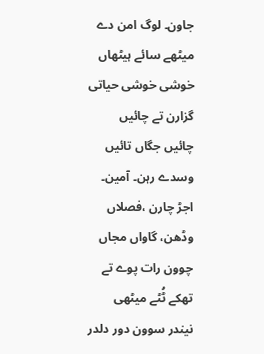جاون۔ لوگ امن دے میٹھے سائے ہیٹھاں خوشی خوشی حیاتی گزارن تے چائیں چائیں جگاں تائیں وسدے رہن۔ آمین۔ اجڑ چارن ،فصلاں وڈھن، گاواں مجاں چوون رات پوے تے تھکے ٹُٹے میٹھی نیندر سوون دور دلدر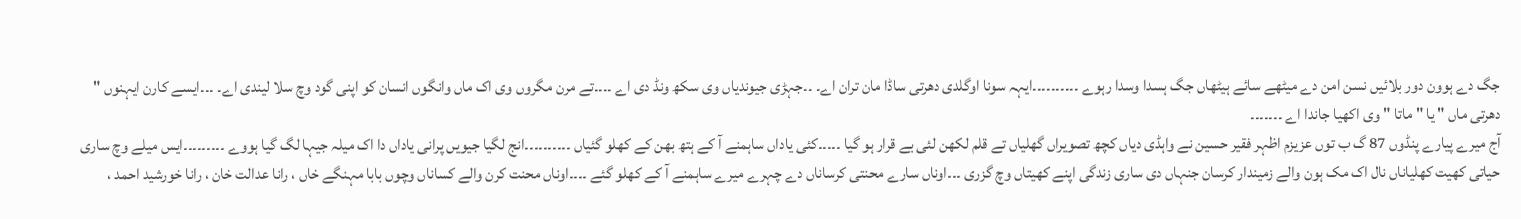جگ دے ہوون دور بلائیں نسن امن دے میٹھے سائے ہیٹھاں جگ ہسدا وسدا رہوے ۔۔۔۔۔۔۔۔۔۔ایہہ سونا اوگلدی دھرتی ساڈا مان تران اے۔ ۔۔جہڑی جیوندیاں وی سکھ ونڈ دی اے ۔۔۔۔تے مرن مگروں وی اک ماں وانگوں انسان کو اپنی گود وچ سلا لیندی اے۔ ۔۔۔ایسے کارن ایہنوں " دھرتی ماں " یا " ماتا " وی اکھیا جاندا اے ۔۔۔۔۔۔۔
آج میرے پیارے پنڈوں 87 گ ب توں عزیزم اظہر فقیر حسین نے واہڈی دیاں کچھ تصویراں گھلیاں تے قلم لکھن لئی بے قرار ہو گیا ۔۔۔۔۔کئی یاداں ساہمنے آ کے ہتھ بھن کے کھلو گئیاں ۔۔۔۔۔۔۔۔۔۔انج لگیا جیویں پرانی یاداں دا اک میلہ جیہا لگ گیا ہووے ۔۔۔۔۔۔۔۔۔ایس میلے وچ ساری حیاتی کھیت کھلیاناں نال اک مک ہون والے زمیندار کرسان جنہاں دی ساری زندگی اپنے کھیتاں وچ گزری ۔۔۔اوناں سارے محنتی کرساناں دے چہرے میرے ساہمنے آ کے کھلو گئے ۔۔۔۔اوناں محنت کرن والے کساناں وچوں بابا مہنگے خاں ، رانا عدالت خان ، رانا خورشید احمد ،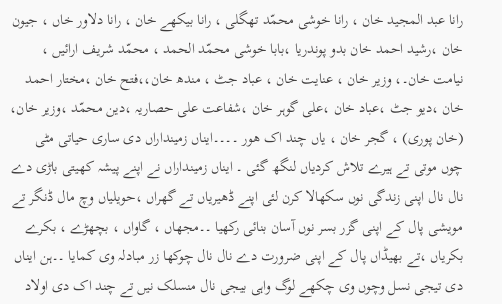رانا عبد المجید خان ، رانا خوشی محمّد تھگلی ، رانا بیکھے خان ، رانا دلاور خاں ، جیون خان ،رشید احمد خان بدو پوندریا ،بابا خوشی محمّد الحمد ، محمّد شریف ارائیں ، نیامت خان۔، وزیر خان ، عنایت خان ، عباد جٹ ، مندھ خان،،فتح خان ،مختار احمد خان ،دیو جٹ ،عباد خان ،علی گوہر خان ،شفاعت علی حصاریہ ،دین محمّد ،وزیر خان، (خان پوری) ، گجر خان ، یاں چند اک ھور ۔۔۔۔ایناں زمینداراں دی ساری حیاتی مٹی چوں موتی تے ہیرے تلاش کردیاں لنگھ گئی ۔ ایناں زمینداراں نے اپنے پیشہ کھیتی باڑی دے نال نال اپنی زندگی نوں سکھالا کرن لئی اپنے ڈھیریاں تے گھراں ،حویلیاں وچ مال ڈنگر تے مویشی پال کے اپنی گزر بسر نوں آسان بنائی رکھیا ۔۔مجھاں ، گاواں ، بچھڑے ، بکرے بکریاں ،تے بھیڈاں پال کے اپنی ضرورت دے نال نال چوکھا زر مبادلہ وی کمایا ۔۔ہن ایناں دی تیجی نسل وچوں وی چکھے لوگ واہی بیجی نال منسلک نیں تے چند اک دی اولاد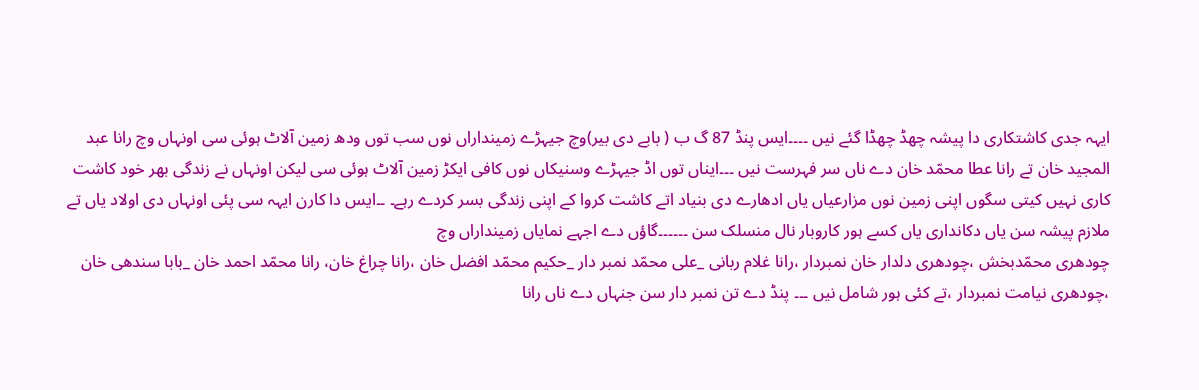ایہہ جدی کاشتکاری دا پیشہ چھڈ چھڈا گئے نیں ۔۔۔۔ایس پنڈ 87 گ ب ( بابے دی بیر)وچ جیہڑے زمینداراں نوں سب توں ودھ زمین آلاٹ ہوئی سی اونہاں وچ رانا عبد المجید خان تے رانا عطا محمّد خان دے ناں سر فہرست نیں ۔۔۔ایناں توں اڈ جیہڑے وسنیکاں نوں کافی ایکڑ زمین آلاٹ ہوئی سی لیکن اونہاں نے زندگی بھر خود کاشت کاری نہیں کیتی سگوں اپنی زمین نوں مزارعیاں یاں ادھارے دی بنیاد اتے کاشت کروا کے اپنی زندگی بسر کردے رہے۔ ۔۔ایس دا کارن ایہہ سی پئی اونہاں دی اولاد یاں تے ملازم پیشہ سن یاں دکانداری یاں کسے ہور کاروبار نال منسلک سن ۔۔۔۔۔۔گاؤں دے اجہے نمایاں زمینداراں وچ
چودھری محمّدبخش ،چودھری دلدار خان نمبردار ،رانا غلام ربانی _علی محمّد نمبر دار _حکیم محمّد افضل خان ،رانا چراغ خان، رانا محمّد احمد خان _بابا سندھی خان ،چودھری نیامت نمبردار ،تے کئی ہور شامل نیں ۔۔۔ پنڈ دے تن نمبر دار سن جنہاں دے ناں رانا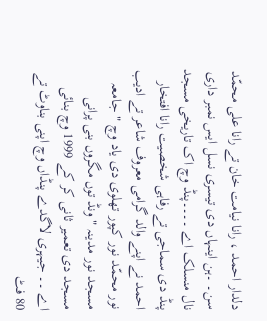دلدار احمد ، رانا نیامت خان تے رانا علی محمّد سن۔ ۔ہن اینہاں دی تیسری نسل ایس نمبر داری نال منسلک اے ۔۔۔۔پنڈ وچ اک تاریخی مسجد پنڈ دی سماجی تے رفاہی شخصیت رانا افتخار احمد نے اپنے والد گرامی معروف شاعر تے ادیب نور محمّد نور کپور تھلوی دی یاد وچ " جامعہ مسجد نور مدینہ " ونڈ توں مگروں بنی پرانی مسجد دی تعمیر ثانی کر کے 1999 وچ بنائی اے ۔۔ جیہری لاگدے پنڈاں وچ اپنی بناوٹ تے 80 فٹ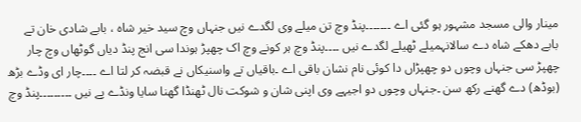مینار والی مسجد مشہور ہو گئی اے ۔۔۔۔۔۔۔پنڈ وچ تن میلے وی لگدے نیں جنہاں وچ سید خیر شاہ ، بابے شادی خان تے بابے دھکے شاہ دے سالانہمیلے ٹھیلے لگدے نیں ۔۔۔۔پنڈ وچ ہر کونے وچ اک چھپڑ ہوندا سی انج پنڈ دیاں گوٹھاں وچ چار چھپڑ سی جنہاں وچوں دو چھپڑاں دا کوئی نام نشان باقی اے ۔باقیاں تے واسنیکاں نے قبضہ کر لتا اے ۔۔۔۔چار ای وڈے بڑھ (بوڈھ) دے گھنے رکھ سن ۔جنہاں وچوں دو اجیہے وی اپنی شان و شوکت نال ٹھنڈا گھنا سایا ونڈے پے نیں ۔۔۔۔۔۔۔۔۔پنڈ وچ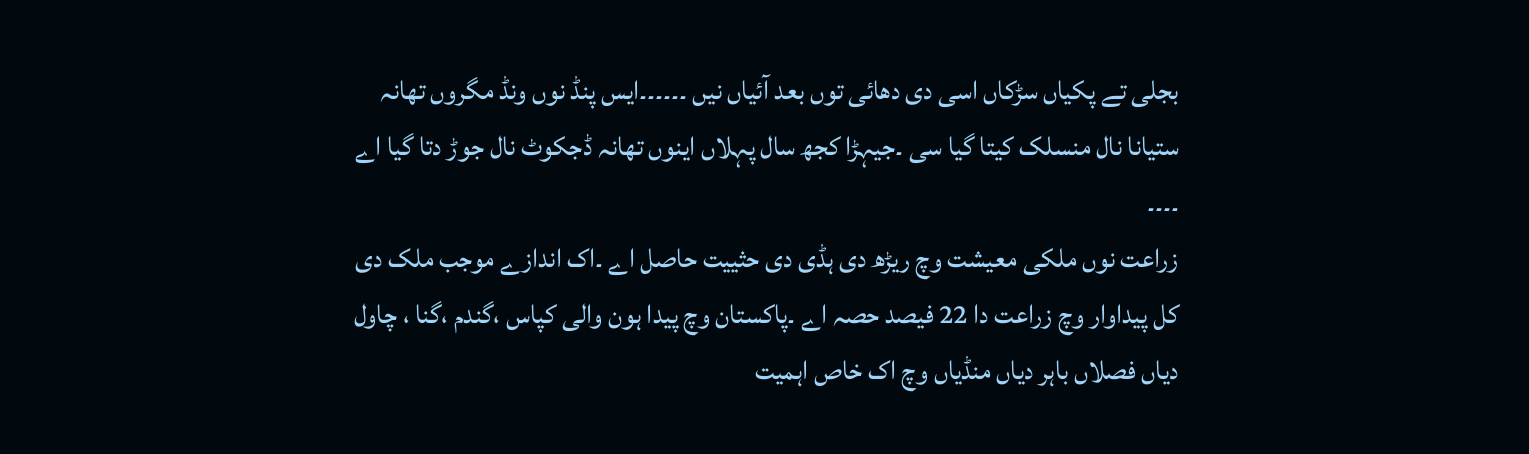بجلی تے پکیاں سڑکاں اسی دی دھائی توں بعد آئیاں نیں ۔۔۔۔۔۔ایس پنڈ نوں ونڈ مگروں تھانہ ستیانا نال منسلک کیتا گیا سی ۔جیہڑا کجھ سال پہلاں اینوں تھانہ ڈجکوٹ نال جوڑ دتا گیا اے ۔۔۔۔
زراعت نوں ملکی معیشت وچ ریڑھ دی ہڈی دی حثییت حاصل اے ۔اک اندازے موجب ملک دی کل پیداوار وچ زراعت دا 22 فیصد حصہ اے ۔پاکستان وچ پیدا ہون والی کپاس ،گندم ،گنا ، چاول دیاں فصلاں باہر دیاں منڈیاں وچ اک خاص اہمیت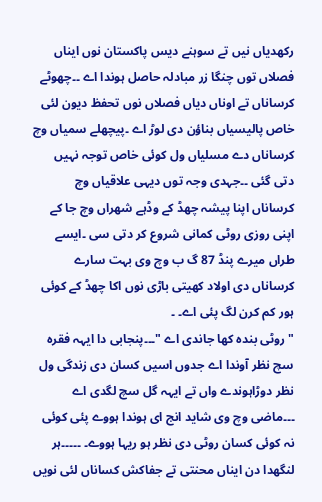رکھدیاں نیں تے سوہنے دیس پاکستان نوں ایناں فصلاں توں چنگا زر مبادلہ حاصل ہوندا اے ۔۔چھوٹے کرساناں تے اوناں دیاں فصلاں نوں تحفظ دیون لئی خاص پالیسیاں بناؤن دی لوڑ اے ۔پیچھلے سمیاں وچ کرساناں دے مسلیاں ول کوئی خاص توجہ نہیں دتی گئی ۔۔جہدی وجہ توں دیہی علاقیاں وچ کرساناں اپنا پیشہ چھڈ کے وڈہے شهراں وچ جا کے اپنی روزی روٹی کمانی شروع کر دتی سی ۔ایسے طراں میرے پنڈ 87 گ ب وچ وی بہت سارے کرساناں دی اولاد کھیتی باڑی نوں اکا چھڈ کے کوئی ہور کم کرن لگ پئی اے۔ ۔
" روٹی بندہ کھا جاندی اے "۔۔۔پنجابی دا ایہہ فقرہ سچ نظر آوندا اے جدوں اسیں کسان دی زندگی ول نظر دوڑاہوندے واں تے ایہہ گل سچ لگدی اے ۔۔۔ماضی وچ وی شاید انج ای ہوندا ہووے پئی کوئی نہ کوئی کسان روٹی دی نظر ہو ریہا ہووے۔ ۔۔۔۔۔ہر لنگھدا دن ایناں محنتی تے جفاکش کساناں لئی نویں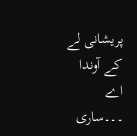پریشانی لے کے آوندا اے ۔۔۔ساری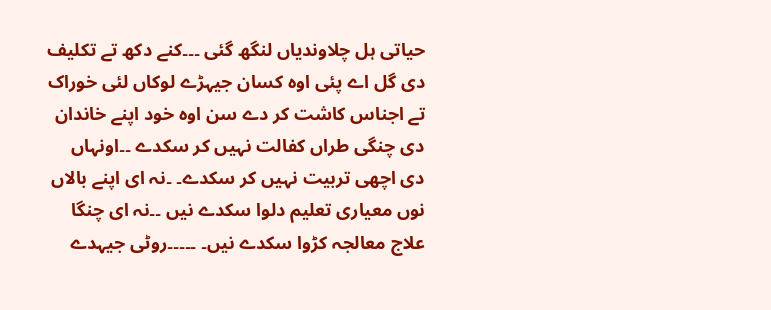حیاتی ہل چلاوندیاں لنگھ گئی ۔۔۔کنے دکھ تے تکلیف دی گل اے پئی اوہ کسان جیہڑے لوکاں لئی خوراک تے اجناس کاشت کر دے سن اوہ خود اپنے خاندان دی چنگی طراں کفالت نہیں کر سکدے ۔۔اونہاں دی اچھی تربیت نہیں کر سکدے۔ ۔نہ ای اپنے بالاں نوں معیاری تعلیم دلوا سکدے نیں ۔۔نہ ای چنگا علاج معالجہ کڑوا سکدے نیں۔ ۔۔۔۔۔روٹی جیہدے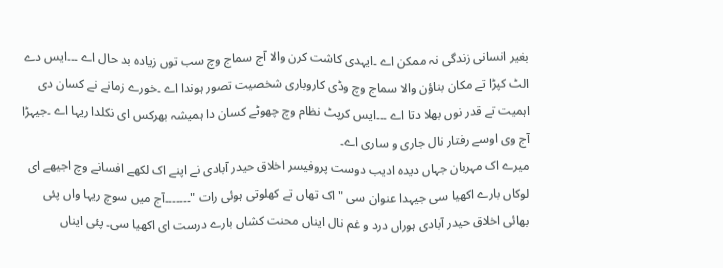بغیر انسانی زندگی نہ ممکن اے ۔ایہدی کاشت کرن والا آج سماج وچ سب توں زیادہ بد حال اے ۔۔۔ایس دے الٹ کپڑا تے مکان بناؤن والا سماج وچ وڈی کاروباری شخصیت تصور ہوندا اے ۔خورے زمانے نے کسان دی اہمیت تے قدر نوں بھلا دتا اے ۔۔۔ایس کرپٹ نظام وچ چھوٹے کسان دا ہمیشہ بھرکس ای نکلدا ریہا اے ۔جیہڑا آج وی اوسے رفتار نال جاری و ساری اے۔
میرے اک مہربان جہاں دیدہ ادیب دوست پروفیسر اخلاق حیدر آبادی نے اپنے اک لکھے افسانے وچ اجیھے ای لوکاں بارے اکھیا سی جیہدا عنوان سی " اک تھاں تے کھلوتی ہوئی رات "۔۔۔۔۔۔۔آج میں سوچ ریہا واں پئی بھائی اخلاق حیدر آبادی ہوراں درد و غم نال ایناں محنت کشاں بارے درست ای اکھیا سی۔ پئی ایناں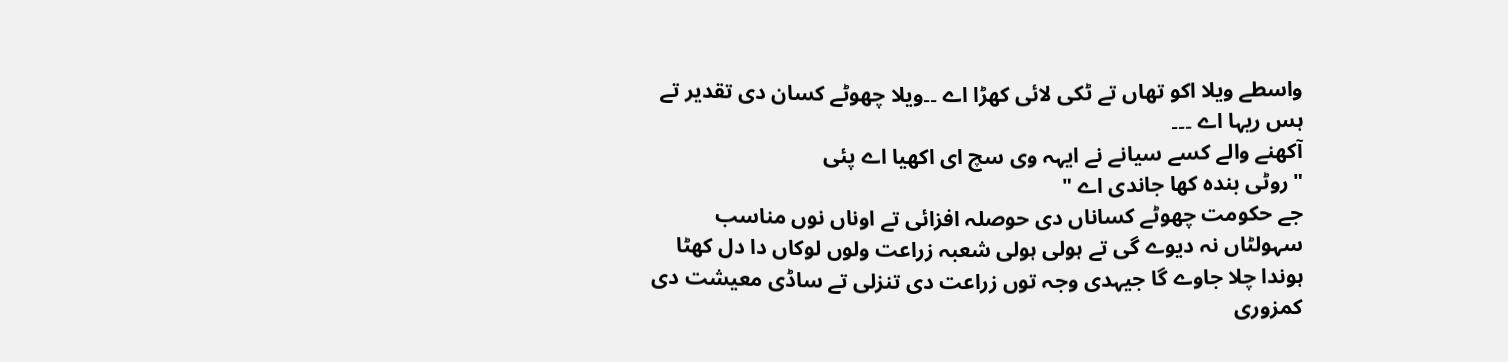واسطے ویلا اکو تھاں تے ٹکی لائی کھڑا اے ۔۔ویلا چھوٹے کسان دی تقدیر تے ہس ریہا اے ۔۔۔
آکھنے والے کسے سیانے نے ایہہ وی سچ ای اکھیا اے پئی
"روٹی بندہ کھا جاندی اے "
جے حکومت چھوٹے کساناں دی حوصلہ افزائی تے اوناں نوں مناسب سہولٹاں نہ دیوے گی تے ہولی ہولی شعبہ زراعت ولوں لوکاں دا دل کھٹا ہوندا چلا جاوے گا جیہدی وجہ توں زراعت دی تنزلی تے ساڈی معیشت دی کمزوری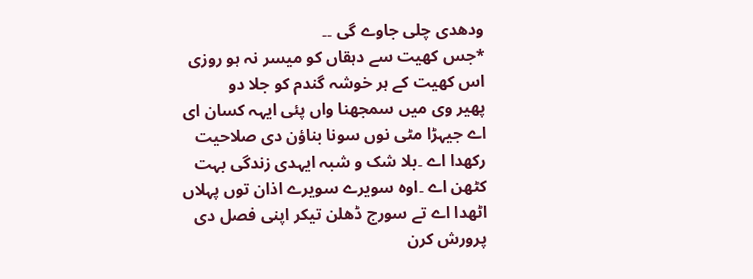ودھدی چلی جاوے گی ۔۔
*جس کھیت سے دہقاں کو میسر نہ ہو روزی
اس کھیت کے ہر خوشہ گندم کو جلا دو
پھیر وی میں سمجھنا واں پئی ایہہ کسان ای اے جیہڑا مٹی نوں سونا بناؤن دی صلاحیت رکھدا اے ۔بلا شک و شبہ ایہدی زندگی بہت کٹھن اے ۔اوہ سویرے سویرے اذان توں پہلاں اٹھدا اے تے سورج ڈھلن تیکر اپنی فصل دی پرورش کرن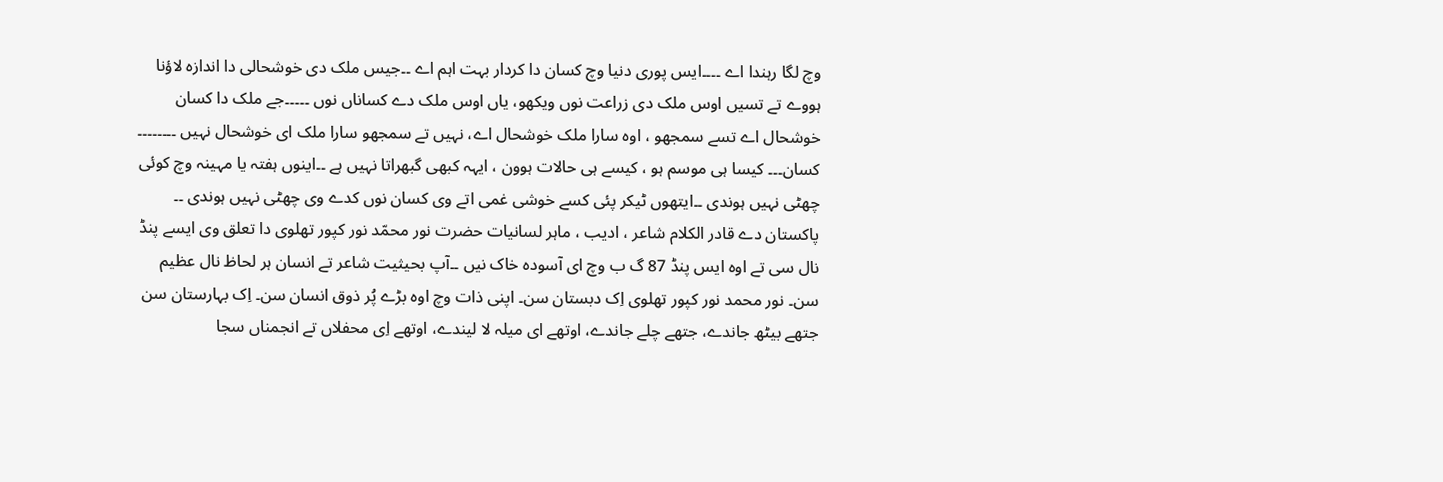وچ لگا رہندا اے ۔۔۔۔ایس پوری دنیا وچ کسان دا کردار بہت اہم اے ۔۔جیس ملک دی خوشحالی دا اندازہ لاؤنا ہووے تے تسیں اوس ملک دی زراعت نوں ویکھو، یاں اوس ملک دے کساناں نوں ۔۔۔۔۔جے ملک دا کسان خوشحال اے تسے سمجھو ، اوہ سارا ملک خوشحال اے، نہیں تے سمجھو سارا ملک ای خوشحال نہیں ۔۔۔۔۔۔۔۔
کسان۔۔۔ کیسا ہی موسم ہو ، کیسے ہی حالات ہوون ، ایہہ کبھی گبھراتا نہیں ہے ۔۔اینوں ہفتہ یا مہینہ وچ کوئی چھٹی نہیں ہوندی ۔۔ایتھوں ٹیکر پئی کسے خوشی غمی اتے وی کسان نوں کدے وی چھٹی نہیں ہوندی ۔۔
پاکستان دے قادر الکلام شاعر ، ادیب ، ماہر لسانیات حضرت نور محمّد نور کپور تھلوی دا تعلق وی ایسے پنڈ نال سی تے اوہ ایس پنڈ 87 گ ب وچ ای آسودہ خاک نیں ۔۔آپ بحیثیت شاعر تے انسان ہر لحاظ نال عظیم سن۔ نور محمد نور کپور تھلوی اِک دبستان سن۔ اپنی ذات وچ اوہ بڑے پُر ذوق انسان سن۔ اِک بہارستان سن جتھے بیٹھ جاندے، جتھے چلے جاندے، اوتھے ای میلہ لا لیندے، اوتھے اِی محفلاں تے انجمناں سجا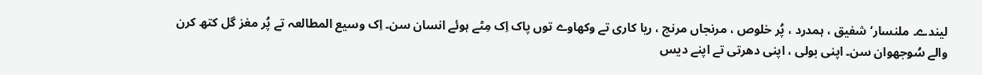لیندے۔ ملنسار‘ شفیق ، ہمدرد ، پُر خلوص ، مرنجاں مرنج ، ریا کاری تے وکھاوے توں پاک اِک مِٹے ہوئے انسان سن۔ اِک وسیع المطالعہ تے پُر مغز گل کتھ کرن والے سُوجھوان سن۔ اپنی بولی ، اپنی دھرتی تے اپنے دیس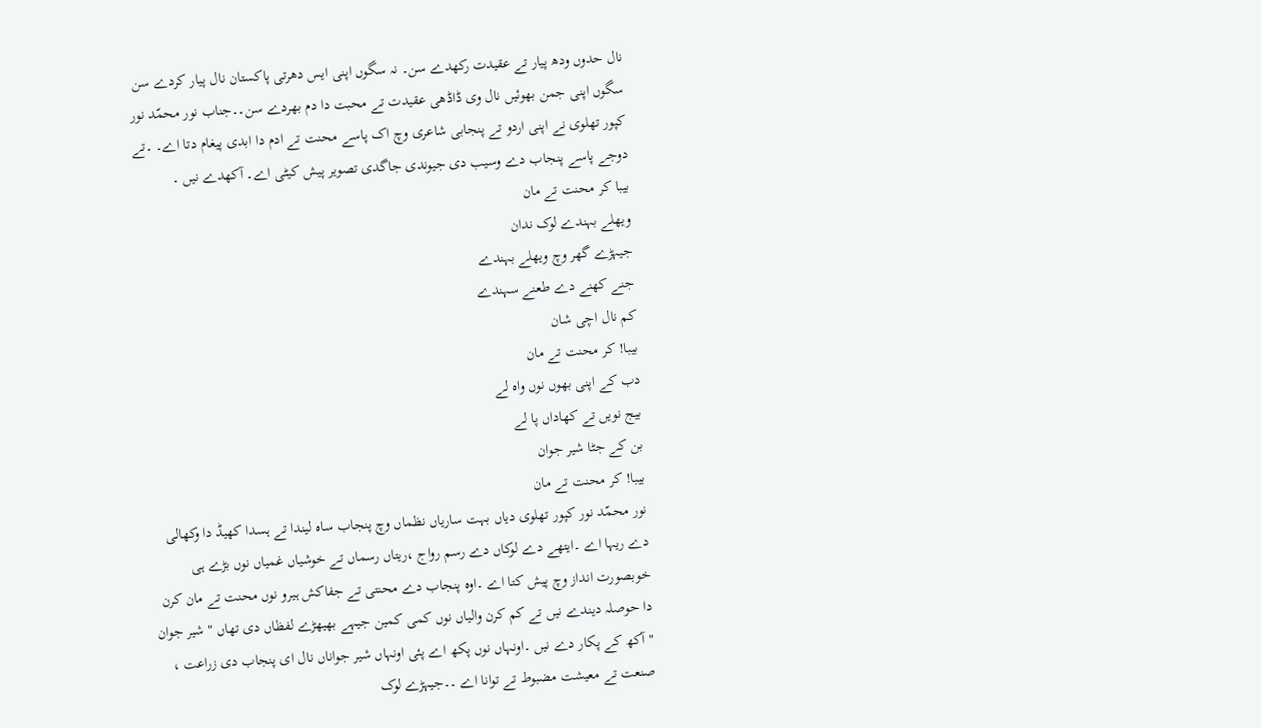نال حدوں ودھ پیار تے عقیدت رکھدے سن۔ نہ سگوں اپنی ایس دھرتی پاکستان نال پیار کردے سن سگوں اپنی جمن بھوئیں نال وی ڈاڈھی عقیدت تے محبت دا دم بھردے سن۔۔جناب نور محمّد نور کپور تھلوی نے اپنی اردو تے پنجابی شاعری وچ اک پاسے محنت تے ادم دا ابدی پیغام دتا اے۔ ۔تے دوجے پاسے پنجاب دے وسیب دی جیوندی جاگدی تصویر پیش کیٹی اے۔ آکھدے نیں ۔
بیبا کر محنت تے مان
ویهلے بہندے لوک ندان
جیہڑے گھر وچ ویهلے بہندے
جنے کهنے دے طعنے سہندے
کم نال اچی شان
بیبا! کر محنت تے مان
دب کے اپنی بھوں نوں واہ لے
بیج نویں تے کھاداں پا لے
بن کے جٹا شیر جوان
بیبا! کر محنت تے مان
نور محمّد نور کپور تھلوی دیاں بہت ساریاں نظماں وچ پنجاب ساہ لیندا تے ہسدا کھیڈ دا وکھالی دے ریہا اے ۔ایتھے دے لوکاں دے رسم رواج ،ریتاں رسماں تے خوشیاں غمیاں نوں بڑے ہی خوبصورت انداز وچ پیش کتا اے ۔اوہ پنجاب دے محنتی تے جفاکش ہیرو نوں محنت تے مان کرن دا حوصلہ دیندے نیں تے کم کرن والیاں نوں کمی کمین جیہے بھیھڑے لفظاں دی تھاں " شیر جوان "آکھ کے پکار دے نیں ۔اونہاں نوں پکھ اے پئی اونہاں شیر جواناں نال ای پنجاب دی زراعت ، صنعت تے معیشت مضبوط تے توانا اے ۔۔جیہڑے لوک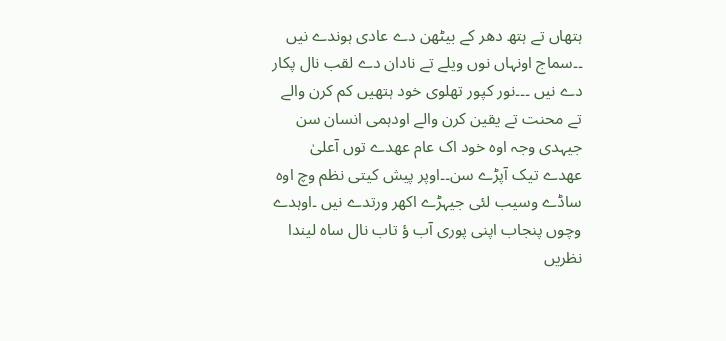ہتھاں تے ہتھ دھر کے بیٹھن دے عادی ہوندے نیں ۔۔سماج اونہاں نوں ویلے تے نادان دے لقب نال پکار دے نیں ۔۔۔نور کپور تھلوی خود ہتھیں کم کرن والے تے محنت تے یقین کرن والے اودہمی انسان سن جیہدی وجہ اوہ خود اک عام عھدے توں آعلیٰ عھدے تیک آپڑے سن۔۔اوپر پیش کیتی نظم وچ اوہ ساڈے وسیب لئی جیہڑے اکھر ورتدے نیں ۔اوہدے وچوں پنجاب اپنی پوری آب ؤ تاب نال ساہ لیندا نظریں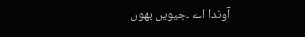آوندا اے ۔جیویں بھوں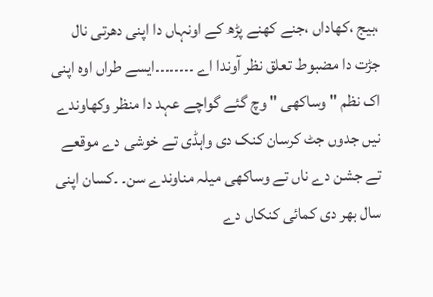،بیج ،کھاداں ،جنے کهنے پڑھ کے اونہاں دا اپنی دھرتی نال جڑت دا مضبوط تعلق نظر آوندا اے ۔۔۔۔۔۔۔۔ایسے طراں اوہ اپنی اک نظم " وساکھی " وچ گئے گواچے عہد دا منظر وکھاوندے نیں جدوں جٹ کرسان کنک دی واہڈی تے خوشی دے موقعے تے جشن دے ناں تے وساکھی میلہ مناوندے سن۔ ۔کسان اپنی سال بھر دی کمائی کنکاں دے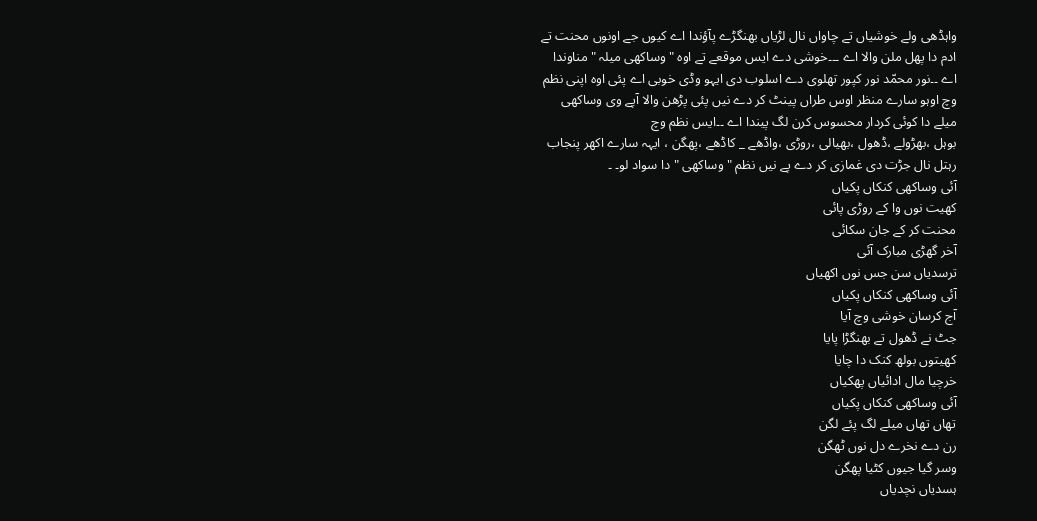واہڈھی ولے خوشیاں تے چاواں نال لڑیاں بھنگڑے پآؤندا اے کیوں جے اونوں محنت تے ادم دا پھل ملن والا اے ۔۔۔خوشی دے ایس موقعے تے اوہ " وساکھی میلہ " مناوندا اے ۔۔نور محمّد نور کپور تھلوی دے اسلوب دی ایہو وڈی خوبی اے پئی اوہ اپنی نظم وچ اوہو سارے منظر اوس طراں پینٹ کر دے نیں پئی پڑھن والا آپے وی وساکھی میلے دا کوئی کردار محسوس کرن لگ پیندا اے ۔۔ایس نظم وچ
بوہل ،بھڑولے ،ڈھول ،بھیالی ،روڑی ،واڈھے _ کاڈھے ،پھگن ، ایہہ سارے اکھر پنجاب رہتل نال جڑت دی غمازی کر دے پے نیں نظم " وساکھی " دا سواد لو۔ ۔
آئی وساکھی کنکاں پکیاں
کھیت نوں وا کے روڑی پائی
محنت کر کے جان سکائی
آخر گھڑی مبارک آئی
ترسدیاں سن جس نوں اکھیاں
آئی وساکھی کنکاں پکیاں
آج کرسان خوشی وچ آیا
جٹ نے ڈھول تے بھنگڑا پایا
کھیتوں بولھ کنک دا چایا
خرچیا مال ادائیاں پھکیاں
آئی وساکھی کنکاں پکیاں
تھاں تھاں میلے لگ پئے لگن
رن دے نخرے دل نوں ٹھگن
وسر گیا جیوں کٹیا پھگن
ہسدیاں نچدیاں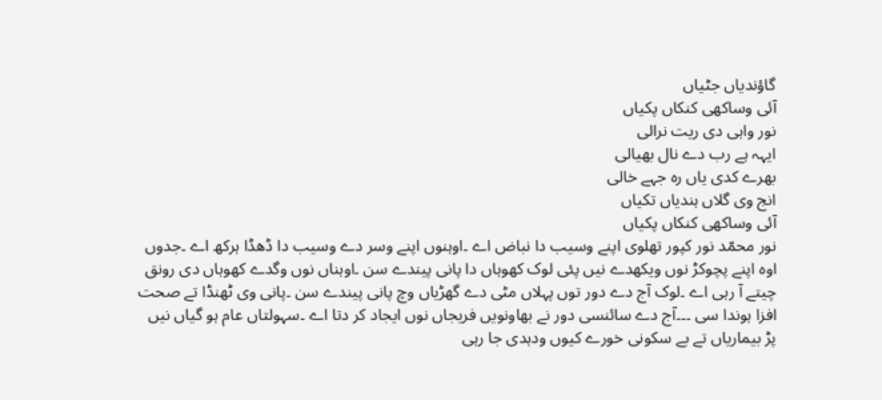گاؤندیاں جٹیاں
آئی وساکھی کنکاں پکیاں
نور واہی دی ریت نرالی
ایہہ ہے رب دے نال بھیالی
بھرے کدی یاں رہ جہے خالی
انج وی گلاں ہندیاں تکیاں
آئی وساکھی کنکاں پکیاں
نور محمّد نور کپور تھلوی اپنے وسیب دا نباض اے ۔اوہنوں اپنے وسر دے وسیب دا ڈھڈا ہرکھ اے ۔جدوں اوہ اپنے پچوکڑ نوں ویکھدے نیں پئی لوک کھوہاں دا پانی پیندے سن ۔اوہناں نوں وگدے کھوہاں دی رونق چیتے آ رہی اے ۔لوک آج دے دور توں پہلاں مٹی دے گھڑیاں وچ پانی پیندے سن ۔پانی وی ٹھنڈا تے صحت افزا ہوندا سی ۔۔۔آج دے سائنسی دور نے بھاونویں فریجاں نوں ایجاد کر دتا اے ۔سہولتاں عام ہو گیاں نیں پڑ بیماریاں تے بے سکونی خورے کیوں ودہدی جا رہی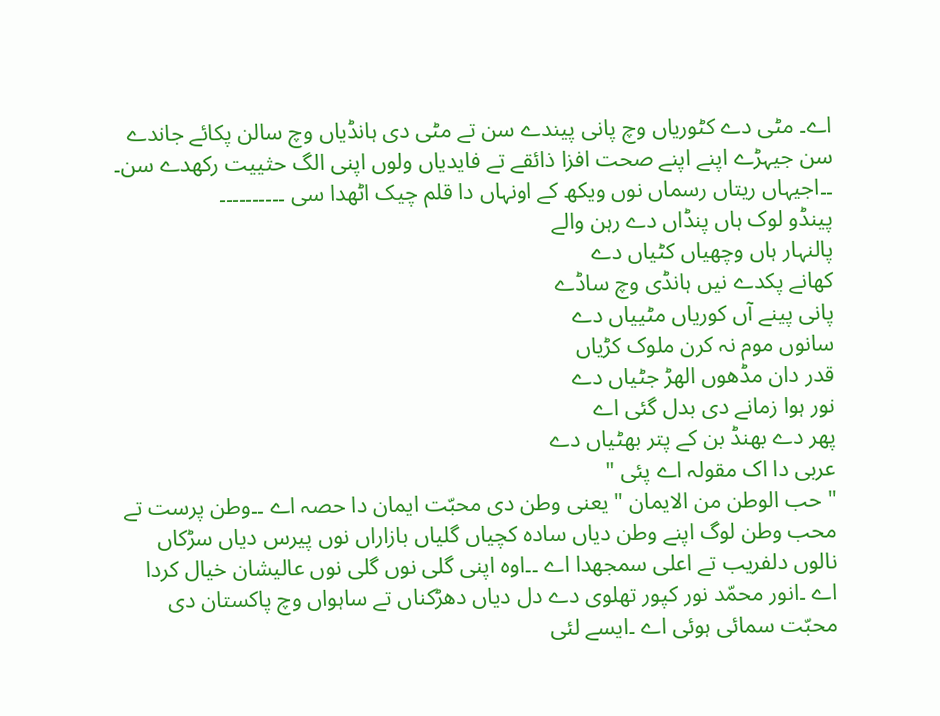اے۔ مٹی دے کٹوریاں وچ پانی پیندے سن تے مٹی دی ہانڈیاں وچ سالن پکائے جاندے سن جیہڑے اپنے اپنے صحت افزا ذائقے تے فایدیاں ولوں اپنی الگ حثییت رکھدے سن۔ ۔۔اجیہاں ریتاں رسماں نوں ویکھ کے اونہاں دا قلم چیک اٹھدا سی ۔۔۔۔۔۔۔۔۔۔
پینڈو لوک ہاں پنڈاں دے رہن والے
پالنہار ہاں وچھیاں کٹیاں دے
کھانے پکدے نیں ہانڈی وچ ساڈے
پانی پینے آں کوریاں مٹییاں دے
سانوں موم نہ کرن ملوک کڑیاں
قدر دان مڈھوں الھڑ جٹیاں دے
نور ہوا زمانے دی بدل گئی اے
پھر دے بھنڈ بن کے پتر بھٹیاں دے
عربی دا اک مقولہ اے پئی "
" حب الوطن من الایمان " یعنی وطن دی محبّت ایمان دا حصہ اے ۔۔وطن پرست تے محب وطن لوگ اپنے وطن دیاں سادہ کچیاں گلیاں بازاراں نوں پیرس دیاں سڑکاں نالوں دلفریب تے اعلی سمجھدا اے ۔۔اوہ اپنی گلی نوں گلی نوں عالیشان خیال کردا اے ۔انور محمّد نور کپور تھلوی دے دل دیاں دھڑکناں تے ساہواں وچ پاکستان دی محبّت سمائی ہوئی اے ۔ایسے لئی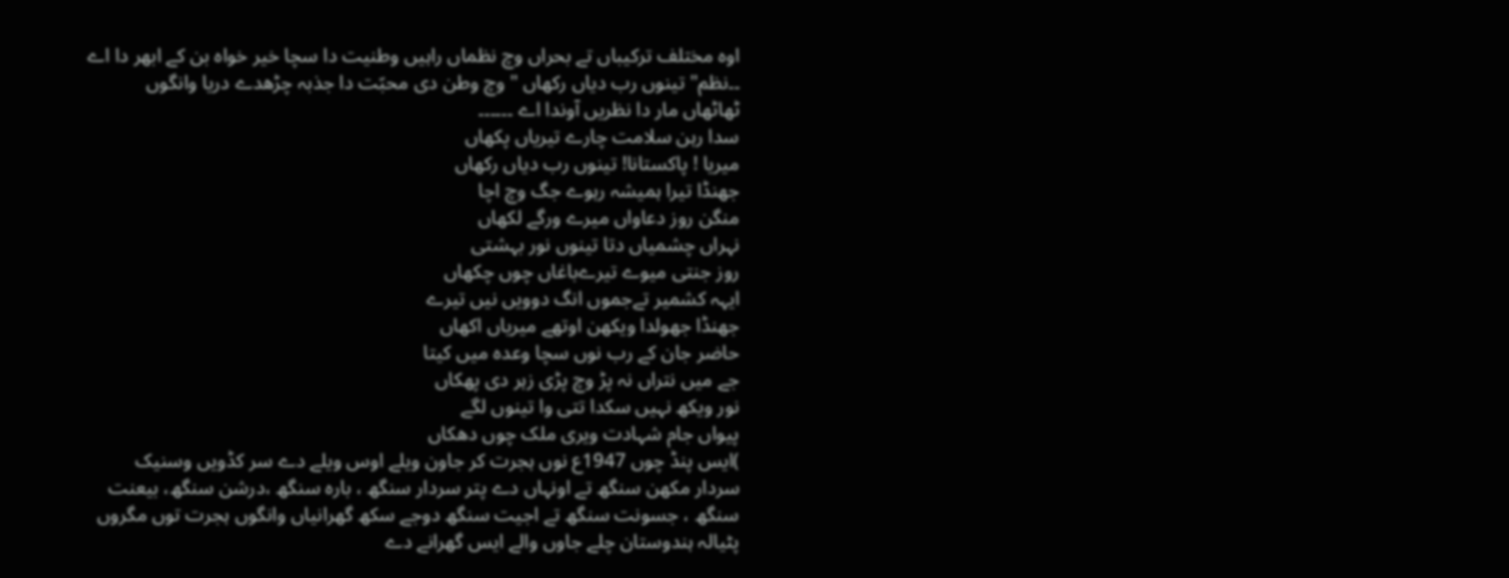اوہ مختلف ترکیباں تے بحراں وچ نظماں راہیں وطنیت دا سچا خیر خواہ بن کے ابھر دا اے ۔۔نظم" تینوں رب دیاں رکھاں " وچ وطن دی محبّت دا جذبہ چڑھدے دریا وانگوں ٹھاٹھاں مار دا نظریں آوندا اے ۔۔۔۔۔۔
سدا رہن سلامت چارے تیریاں پکھاں
میریا ! پاکستانا! تینوں رب دیاں رکھاں
جھنڈا تیرا ہمیشہ رہوے جگ وچ اچا
منگن روز دعاواں میرے ورگے لکھاں
نہراں چشمیاں دتا تینوں نور بہشتی
روز جنتی میوے تیرےباغاں چوں چکھاں
ایہہ کشمیر تےجموں انگ دوویں نیں تیرے
جھنڈا جھولدا ویکھن اوتھے میریاں اکھاں
حاضر جان کے رب نوں سچا وعدہ میں کیتا
جے میں نتراں نہ پڑ وچ پڑی زہر دی پھکاں
نور ویکھ نہیں سکدا تتی وا تینوں لگے
پیواں جام شہادت ویری ملک چوں دھکاں
)ایس پنڈ چوں 1947ع نوں ہجرت کر جاون ویلے اوس ویلے دے سر کڈویں وسنیک سردار مکھن سنگھ تے اونہاں دے پتر سردار سنگھ ، بارہ سنگھ ،درشن سنگھ، بیعنت سنگھ ، جسونت سنگھ تے اجیت سنگھ دوجے سکھ گھرانیاں وانگوں ہجرت توں مگروں پٹیالہ ہندوستان چلے جاوں والے ایس گھرانے دے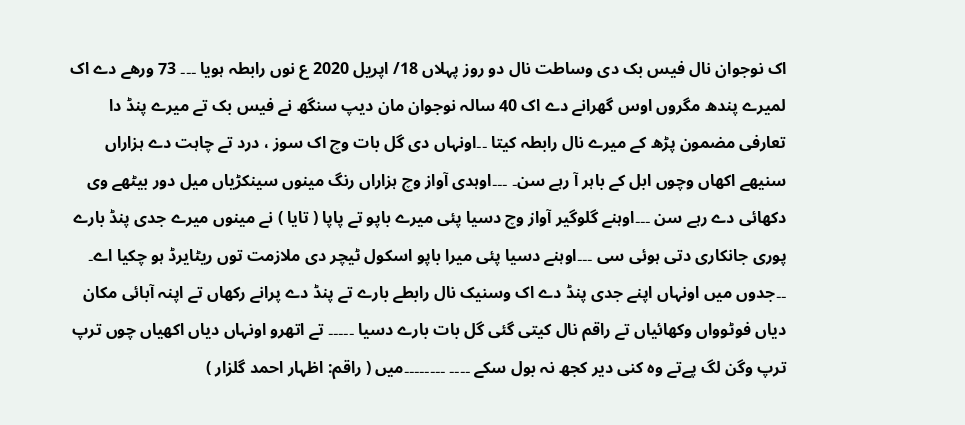اک نوجوان نال فیس بک دی وساطت نال دو روز پہلاں 18/ اپریل 2020 ع نوں رابطہ ہویا ۔۔۔ 73 ورھے دے اک لمیرے پندھ مگروں اوس گھرانے دے اک 40 سالہ نوجوان مان دیپ سنگھ نے فیس بک تے میرے پنڈ دا تعارفی مضمون پڑھ کے میرے نال رابطہ کیتا ۔۔اونہاں دی گل بات وچ اک سوز ، درد تے چاہت دے ہزاراں سنیھے اکھاں وچوں ابل کے باہر آ رہے سن۔ ۔۔۔اوہدی آواز وچ ہزاراں رنگ مینوں سینکڑیاں میل دور بیٹھے وی دکھائی دے رہے سن ۔۔۔اوہنے گلوگیر آواز وچ دسیا پئی میرے باپو تے پاپا ( تایا ) نے مینوں میرے جدی پنڈ بارے پوری جانکاری دتی ہوئی سی ۔۔۔اوہنے دسیا پئی میرا باپو اسکول ٹیچر دی ملازمت توں ریٹایرڈ ہو چکیا اے۔ ۔۔جدوں میں اونہاں اپنے جدی پنڈ دے اک وسنیک نال رابطے بارے تے پنڈ دے پرانے رکھاں تے اپنہ آبائی مکان دیاں فوٹوواں وکھائیاں تے راقم نال کیتی گئی گل بات بارے دسیا ۔۔۔۔۔ تے اتھرو اونہاں دیاں اکھیاں چوں ترپ ترپ وگن لگ پےتے وہ کنی دیر کجھ نہ بول سکے ۔۔۔۔ ۔۔۔۔۔۔۔۔میں ( راقم: اظہار احمد گلزار )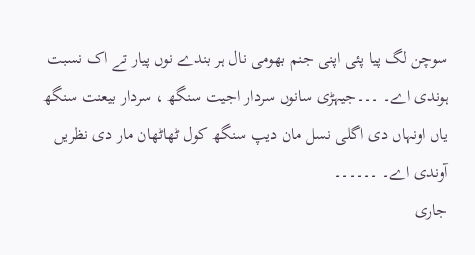سوچن لگ پیا پئی اپنی جنم بھومی نال ہر بندے نوں پیار تے اک نسبت ہوندی اے۔ ۔۔۔جیہڑی سانوں سردار اجیت سنگھ ، سردار بیعنت سنگھ یاں اونہاں دی اگلی نسل مان دیپ سنگھ کول ٹھاٹھان مار دی نظریں آوندی اے۔ ۔۔۔۔۔۔
جاری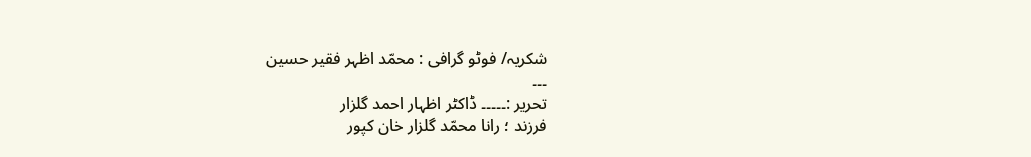شکریہ/ فوٹو گرافی : محمّد اظہر فقیر حسین
۔۔۔
تحریر :۔۔۔۔۔ ڈاکٹر اظہار احمد گلزار
فرزند ؛ رانا محمّد گلزار خان کپور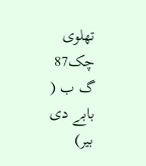تھلوی
چک87 گ ب ( بابے دی بیر)